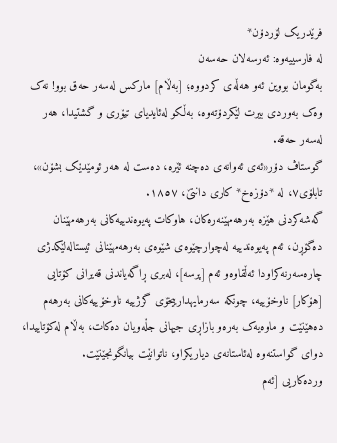فرێدریک لۆردۆن*
لە فارسییەوە: ئەرسەلان حەسەن
بەگومان بووین ئەو هەڵەی کردووە؛ [بەڵام] مارکس لەسەر حەق بوو! نەک وەک بەوردی بیرت لێکردۆتەوە، بەڵکو لەئایدیای تیۆری و گشتیدا، هەر لەسەر حەقە.
گوستاڤ دۆر«ئەی ئەوانەی دەچنە ئێرە، دەست لە هەر ئومێدێک بشۆن»، تابلۆی۷، لە *دۆزەخ* کاری دانتێ، ۱۸٥۷.
گەشەکردنی هێزە بەرهەمهێنەرەکان، هاوکات پەیوەندییەکانی بەرهەمهێنان دەگۆڕن، ئەم پەیوەندییە لەچوارچێوەی شێوەی بەرهەمهێنانی ئیستالەلێکدژی چارەسەرنەکراودا ئەڵقاوەو ئەم [پرسە]، لەبری ڕاگەیاندنی قەیرانی کۆتایی [هۆکار] ناوخۆییە، چونکە سەرمایهدارییخۆی گرژییە ناوخۆییەکانی بەرهەم دەهێنێت و ماوەیەک بەرەو بازاڕی جیهانی جڵەویان دەکات، بەڵام لەکۆتاییدا، دوای گواستنەوە لەئاستانەی دیاریکراو، ناتوانێت بیانگونجێنێت.
وردەکاریی [ئەم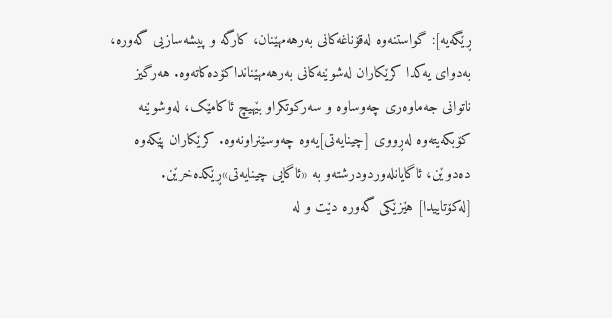ڕێگەیە]: گواستنەوە لەقۆناغەکانی بەرهەمهێنان، کارگە و پیشەسازیی گەورە، بەدوای یەکدا کرێکاران لەشوێنەکانی بەرهەمهێنانداکۆدەکاتەوە. هەرگیز ناتوانی جەماوەری چەوساوە و سەرکوتکراو بێهیچ ئاکامێک، لەوشوێنە کۆبکەیتەوە لەڕووی [چینایەتی]یەوە چەوسێنراونەوە. کرێکاران پێکەوە دەدوێن، ئاگایانلەوردودرشتەو بە «ئاگایی چینایەتی»ڕێکدەخرێن. [لەکۆتاییدا] هێزێکی گەورە دێت و لە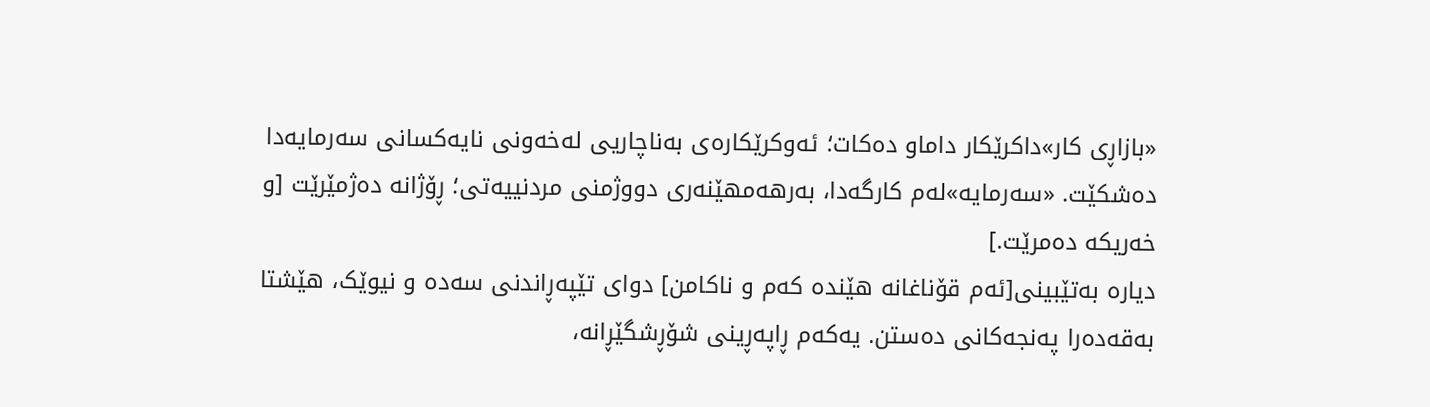«بازاڕی کار»داکرێکار داماو دەکات؛ ئەوکرێکارەی بەناچاریی لەخەونی نایەکسانی سەرمایەدا دەشکێت. «سەرمایە»لەم کارگەدا، بەرهەمهێنەری دووژمنی مردنییەتی؛ ڕۆژانە دەژمێرێت [و خەریکە دەمرێت.]
دیارە بەتێبینی[ئەم قۆناغانە هێندە کەم و ناکامن] دوای تێپەڕاندنی سەدە و نیوێک، هێشتا بەقەدەرا پەنجەکانی دەستن. یەکەم ڕاپەڕینی شۆڕشگێڕانە،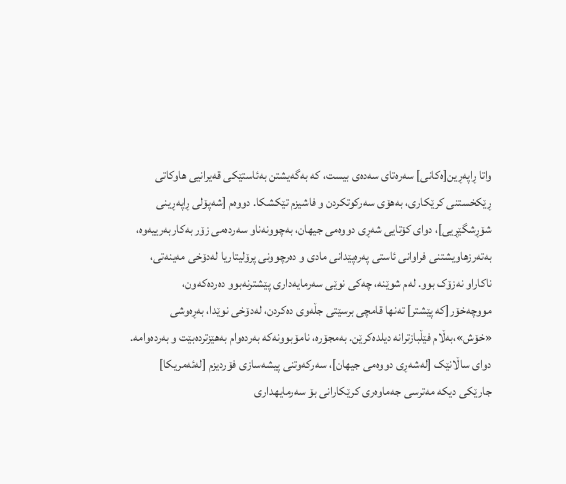واتا ڕاپەڕین[ەکانی] سەرەتای سەدەی بیست، کە بەگەیشتن بەئاستێکی قەیرانیی هاوکاتی ڕێکخستنی کرێکاری، بەهۆی سەرکوتکردن و فاشیزم تێکشکا. دووەم [شەپۆلی ڕاپەڕینی شۆڕشگێڕیی]، دوای کۆتایی شەڕی دووەمی جیهان، بەچوونەناو سەردەمی زۆر بەکاربەرییەوە، بەتەرزهاویشتنی فراوانی ئاستی پەرەپێدانی مادی و دەرچوونی پرۆلیتاریا لەدۆخی مەینەتی، ناکاراو نەزۆک بوو. لەم شوێنە، چەکی نوێی سەرمایەداری پێشترنەبوو دەردەکەون، مووچەخۆر[کە پێشتر] تەنها قامچی برسێتی جڵەوی دەکردن، لەدۆخی نوێدا، بەڕەوشی «خۆش»،بەڵام فێڵبازترانە دیلدەکرێن. بەمجۆرە، نامۆبوونەکە بەردەوام بەهێزتردەبێت و بەردەوامە.
دوای ساڵانێک [لەشەڕی دووەمی جیهان]، سەرکەوتنی پیشەسازی فۆردیزم [لەئەمریکا] جارێکی دیکە مەترسی جەماوەری کرێکارانی بۆ سەرمایهداری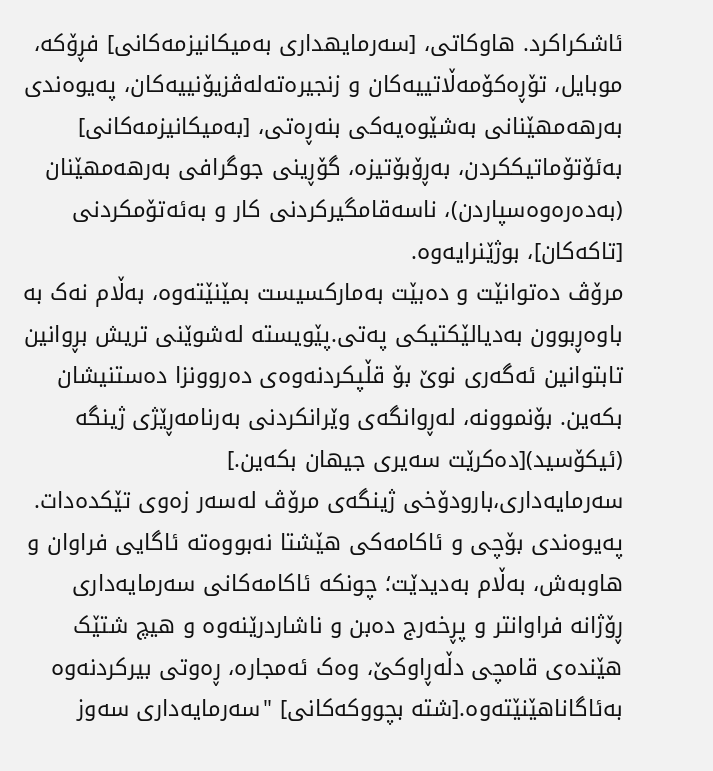ئاشکراکرد. هاوکاتی، [سەرمایهداری بەمیکانیزمەکانی] فڕۆکە، موبایل، تۆڕەکۆمەڵاتییەکان و زنجیرەتەلەڤزیۆنییەکان، پەیوەندی بەرهەمهێنانی بەشێوەیەکی بنەڕەتی، [بەمیکانیزمەکانی] بەئۆتۆماتیککردن، بەڕۆبۆتیزە، گۆڕینی جوگرافی بەرهەمهێنان (بەدەرەوەسپاردن)، ناسەقامگیرکردنی کار و بەئەتۆمکردنی [تاکەکان]، بوژێنرایەوە.
مرۆڤ دەتوانێت و دەبێت بەمارکسیست بمێنێتەوە، بەڵام نەک بە باوەڕبوون بەدیالێکتیکی پەتی.پێویستە لەشوێنی تریش بڕوانین تابتوانین ئەگەری نوێ بۆ قڵپکردنەوەی دەروونزا دەستنیشان بکەین. بۆنموونە، لەڕوانگەی وێرانکردنی بەرنامەڕێژی ژینگە (ئیکۆسید)[دەکرێت سەیری جیهان بکەین.]
سەرمایەداری،بارودۆخی ژینگەی مرۆڤ لەسەر زەوی تێکدەدات. پەیوەندی بۆچی و ئاکامەکی هێشتا نەبووەتە ئاگایی فراوان و هاوبەش، بەڵام بەدیدێت؛ چونکە ئاکامەکانی سەرمایەداری ڕۆژانە فراوانتر و پڕخەرج دەبن و ناشاردرێنەوە و هیچ شتێک هێندەی قامچی دڵەڕاوکێ، وەک ئەمجارە، ڕەوتی بیرکردنەوە بەئاگاناهێنێتەوە.[شتە بچووکەکانی] "سەرمایەداری سەوز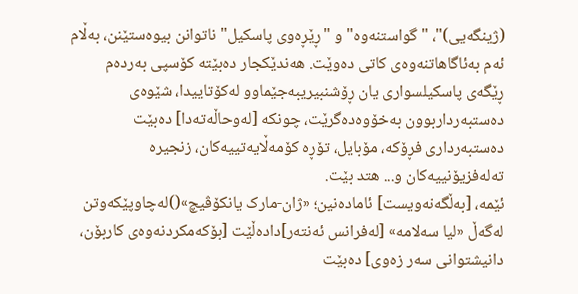(ژینگەیی)"، "گواستنەوە" و "ڕێڕەوی پاسکیل" ناتوانن بیوەستێنن، بەڵام ئەم بەئاگاهاتنەوەی کاتی دەوێت. هەندێکجار دەبێتە کۆسپی بەردەم ڕێگەی پاسکیلسواری یان ڕۆشنبیریبەجێماوو لەکۆتاییدا، شێوەی دەستبەرداربوون بەخۆوەدەگرێت، چونکە [لەوحاڵەتەدا] دەبێت دەستبەرداری فڕۆکە، مۆبایل، تۆڕە کۆمەڵایەتییەکان، زنجیرە تەلەفزیۆنییەکان و... هتد بێت.
ئێمە، [بەڵگەنەویست] ئامادەنین؛ «ژان-مارک یانکۆڤیچ»()لەچاوپێکەوتن لەگەڵ «لیا سەلامە» [لەفرانس ئەنتەر]دادەڵێت [بۆکەمکردنەوەی کاربۆن، دانیشتوانی سەر زەوی] دەبێت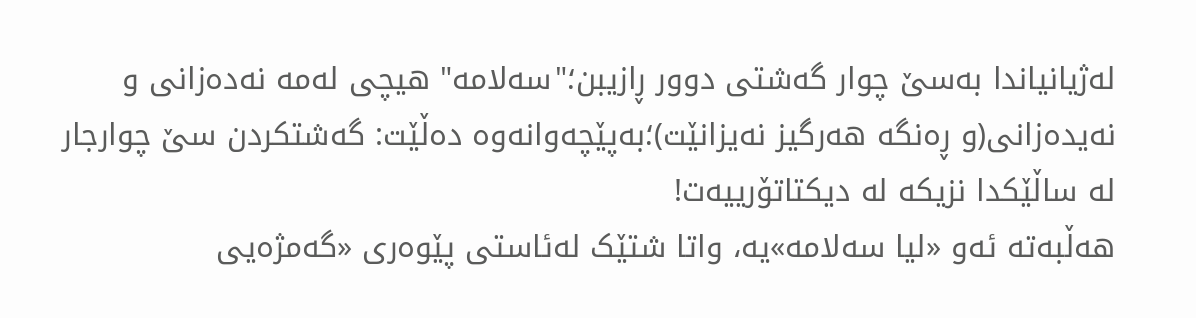لەژیانیاندا بەسێ چوار گەشتی دوور ڕازیبن؛"سەلامە" هیچی لەمە نەدەزانی و نەیدەزانی(و ڕەنگە هەرگیز نەیزانێت)؛بەپێچەوانەوە دەڵێت: گەشتکردن سێ چوارجار لە ساڵێکدا نزیکە لە دیکتاتۆرییەت!
هەڵبەتە ئەو «لیا سەلامە»یە، واتا شتێک لەئاستی پێوەری «گەمژەیی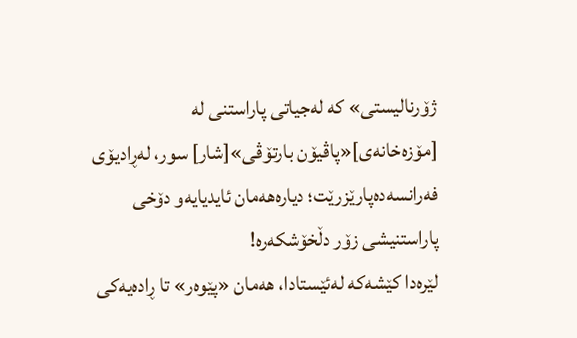ژۆرنالیستی» که لەجیاتی پاراستنی لە [مۆزەخانەی]«پاڤیۆن بارتۆڤی»[شار] سور، لەڕادیۆی فەرانسەدەپارێزرێت؛ دیارەهەمان ئایدیایەو دۆخی پاراستنیشی زۆر دڵخۆشکەرە!
لێرەدا کێشەکە لەئێستادا، هەمان «پێوەر» تا ڕادەیەکی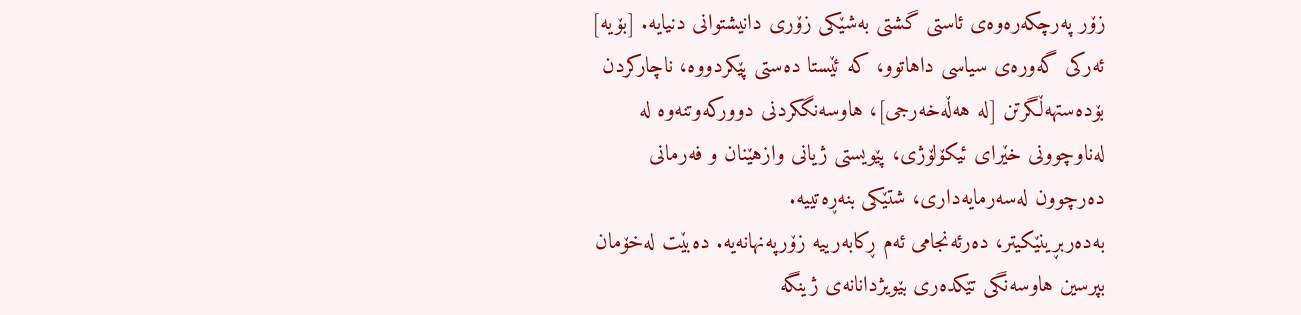زۆر پەرچکەرەوەی ئاستی گشتی بەشێکی زۆری دانیشتوانی دنیایە. [بۆیە] ئەرکی گەورەی سیاسی داهاتوو، کە ئێستا دەستی پێکردووە، ناچارکردن بۆدەستهەڵگرتن [لە هەڵەخەرجی]، هاوسەنگکردنی دوورکەوتنەوە لە لەناوچوونی خێرای ئیکۆلۆژی، پێویستی ژیانی وازهێنان و فەرمانی دەرچوون لەسەرمایەداری، شتێکی بنەڕەتییە.
بەدەربڕینێکیتر، دەرئەنجامی ئەم ڕکابەرییە زۆرپەنهانەیە. دەبێت لەخۆمان بپرسین هاوسەنگی تێکدەری بێویژدانانەی ژینگە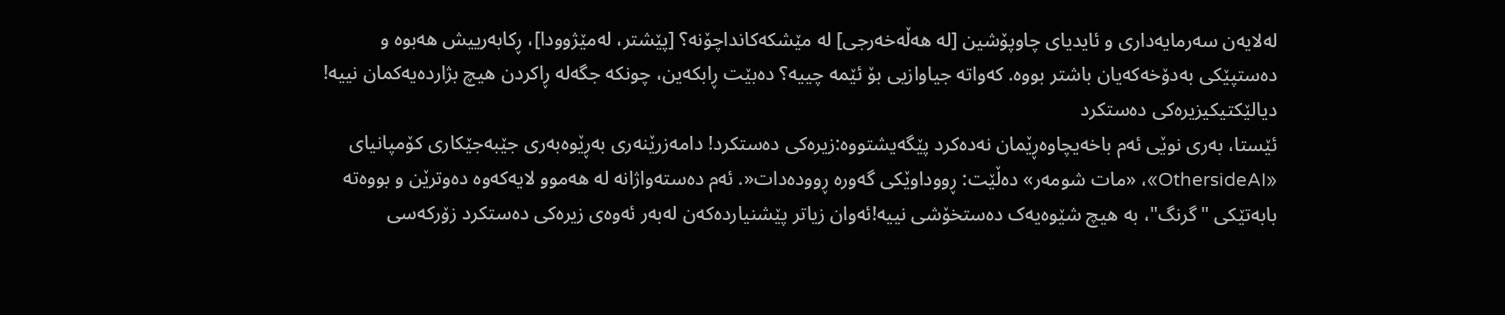لەلایەن سەرمایەداری و ئایدیای چاوپۆشین [لە هەڵەخەرجی] لە مێشکەکانداچۆنە؟ [پێشتر، لەمێژوودا]، ڕکابەرییش هەبوە و دەستپێکی بەدۆخەکەیان باشتر بووە. کەواتە جیاوازیی بۆ ئێمە چییە؟ دەبێت ڕابکەین، چونکە جگەلە ڕاکردن هیچ بژاردەیەکمان نییە!
دیالێکتیکیزیرەکی دەستکرد
ئێستا، بەری نوێی ئەم باخەیچاوەڕێمان نەدەکرد پێگەیشتووە:زیرەکی دەستکرد! دامەزرێنەری بەڕێوەبەری جێبەجێکاری کۆمپانیای «OthersideAI»، «مات شومەر» دەڵێت: ڕووداوێکی گەورە ڕوودەدات«. ئەم دەستەواژانە لە هەموو لایەکەوە دەوترێن و بووەتە بابەتێکی "گرنگ"، بە هیچ شێوەیەک دەستخۆشی نییە!ئەوان زیاتر پێشنیاردەکەن لەبەر ئەوەی زیرەکی دەستکرد زۆرکەسی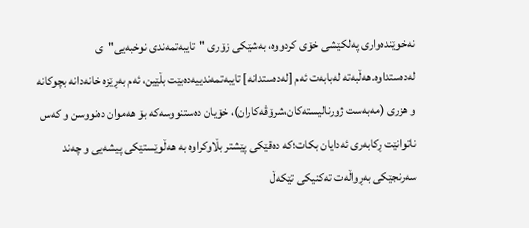نەخوێندەواری پەلکێشی خۆی کردووە، بەشێکی زۆری "تایبەتمەندی نوخبەیی"ی لەدەستداوە.هەڵبەتە لەبابەت ئەم [لەدەستدانە] تایبەتمەندییەدەبێت بڵێین، ئەم بەڕێزە خانەدانە بچوکانە و هزری (مەبەست ژورنالیستەکان،شرۆڤەکاران)، خۆیان دەستنووسەکە بۆ هەموان دەنووسن و کەس ناتوانێت ڕکابەری ئەدایان بکات؛کە دەقێکی پێشتر بڵاوکراوە بە هەڵوێستێکی پیشەیی و چەند سەرنجێکی بەڕواڵەت تەکنیکی تێکەڵ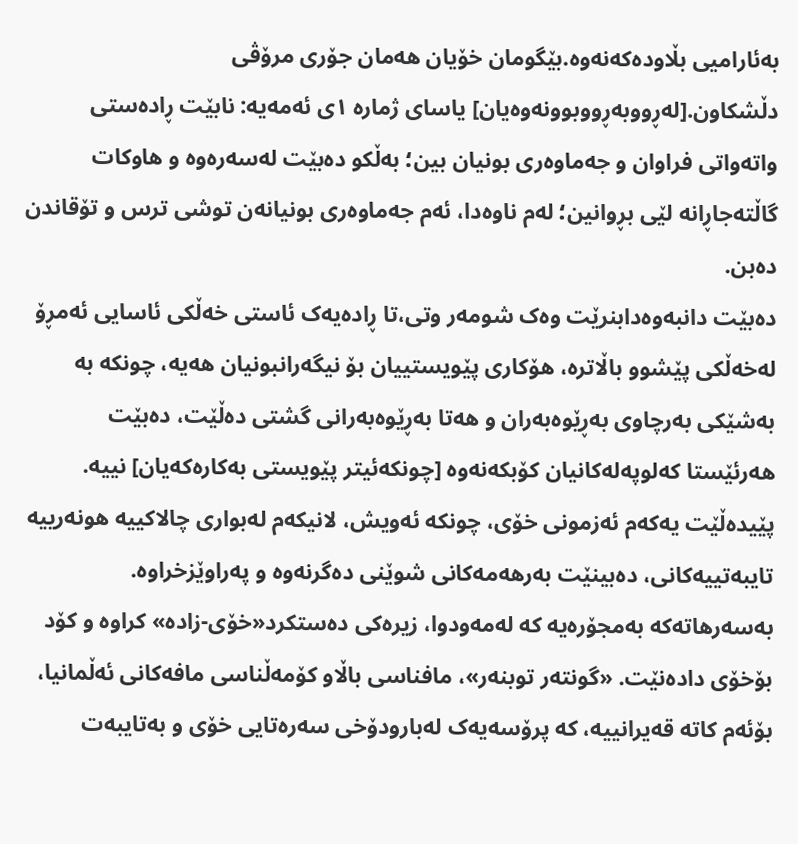بەئارامیی بڵاودەکەنەوە.بێگومان خۆیان هەمان جۆری مرۆڤی دڵشکاون.[لەڕووبەڕووبوونەوەیان] یاسای ژمارە ١ی ئەمەیە: نابێت ڕادەستی واتەواتی فراوان و جەماوەری بونیان بین؛ بەڵکو دەبێت لەسەرەوە و هاوکات گاڵتەجاڕانە لێی بڕوانین؛ لەم ناوەدا، ئەم جەماوەری بونیانەن توشی ترس و تۆقاندن دەبن.
دەبێت دانبەوەدابنرێت وەک شومەر وتی،تا ڕادەیەک ئاستی خەڵکی ئاسایی ئەمڕۆ لەخەڵکی پێشوو باڵاترە، هۆکاری پێویستییان بۆ نیگەرانبونیان هەیە، چونکە بە بەشێکی بەرچاوی بەڕێوەبەران و هەتا بەڕێوەبەرانی گشتی دەڵێت، دەبێت هەرئێستا کەلوپەلەکانیان کۆبکەنەوە [چونکەئیتر پێویستی بەکارەکەیان] نییە. پێیدەڵێت یەکەم ئەزمونی خۆی، چونکە ئەویش، لانیکەم لەبواری چالاکییە هونەرییە تایبەتییەکانی، دەبینێت بەرهەمەکانی شوێنی دەگرنەوە و پەراوێزخراوە. بەسەرهاتەکە بەمجۆرەیە کە لەمەودوا، زیرەکی دەستکرد«خۆی-زاده» کراوە و کۆد بۆخۆی دادەنێت. «گونتەر توبنەر»، مافناسی باڵاو کۆمەڵناسی مافەکانی ئەڵمانیا، بۆئەم کاتە قەیرانییە، کە پرۆسەیەک لەبارودۆخی سەرەتایی خۆی و بەتایبەت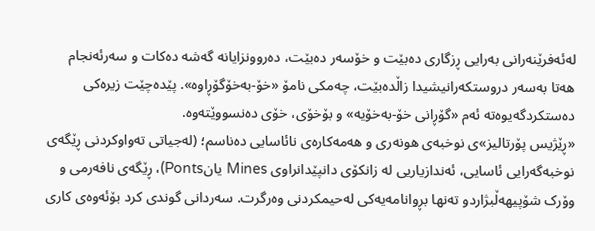لەئەفرێنەرانی بەرایی ڕزگاری دەبێت و خۆسەر دەبێت، دەروونزایانە گەشە دەکات و سەرئەنجام هەتا بەسەر دروستکەرانیشیدا زاڵدەبێت، چەمکی نامۆ «خۆ-بەخۆگۆڕاوە». پێدەچێت زیرەکی دەستکردگەیوەتە ئەم «گۆڕانی خۆ-بەخۆیە» و بۆخۆی، خۆی دەنسووێتەوە.
«ڕێژیس پۆرتالیز»ی نوخبەی هونەری و هەمەکارەی نائاسایی دەناسم؛ (لەجیاتی تەواوکردنی ڕێگەی نوخبەگەرایی ئاسایی، ئەندازیاریی لە زانکۆی دانپێدانراوی Mines یانPonts)، ڕێگەی نافەرمی و وۆرک شۆپیهەڵبژاردو تەنها بڕوانامەیەکی لەحیمکردنی وەرگرت. سەردانی گوندی کرد بۆئەوەی کاری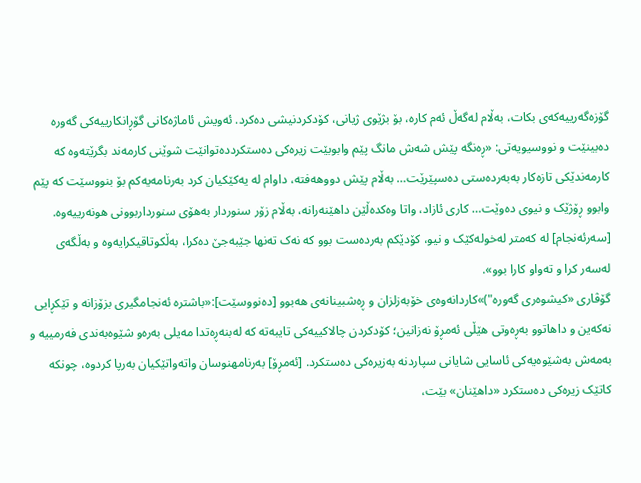گۆزەگەرییەکەی بکات، بەڵام لەگەڵ ئەم کارە، بۆ بژێوی ژیانی، کۆدکردنیشی دەکرد. ئەویش ئاماژەکانی گۆڕانکارییەکی گەورە دەبینێت و نووسیویەتی: «ڕەنگە پێش شەش مانگ پێم وابوبێت زیرەکی دەستکرددەتوانێت شوێنی کارمەند بگرێتەوە کە کارمەندێکی تازەکار بەبەردەستی دەسپێرێت… بەڵام پێش دووهەفتە، داوام لە یەکێکیان کرد بەرنامەیەکم بۆ بنووسێت کە پێم وابوو ڕۆژێک و نیوی دەوێت… کاری ئازاد، واتا وەکدەڵێن داهێنەرانە، بەڵام زۆر سنوردار بەهۆی سنورداربوونی هونەرییەوە. [سەرئەنجام] لە کەمتر لەخولەکێک و نیو، کۆدێکم بەردەست بوو کە نەک تەنها جێبەجێ دەکرا، بەڵکوتاقیکرایەوە و بەڵگەی لەسەر کرا و تەواو کارا بوو».
گۆڤاری «کیشوەری گەورە")»کاردانەوەی خۆبەزلزان و ڕەشبینانەی هەبوو [دەنووسێت]:«باشترە ئەنجامگیری بزۆزانە و تێکڕایی نەکەین و داهاتوو بەڕەوتی هێڵی ئەمڕۆ نەزانین؛ کۆدکردن چالاکییەکی تایبەتە کە لەبنەڕەتدا مەیلی بەرەو شێوەبەندی فەرمییە و بەمەش بەشێوەیەکی ئاسایی شایانی سپاردنە بەزیرەکی دەستکرد. [ئەمڕۆ] بەرنامهنوسان واتەواتێکیان بەرپا کردوە، چونکە کاتێک زیرەکی دەستکرد «داهێنان» بێت،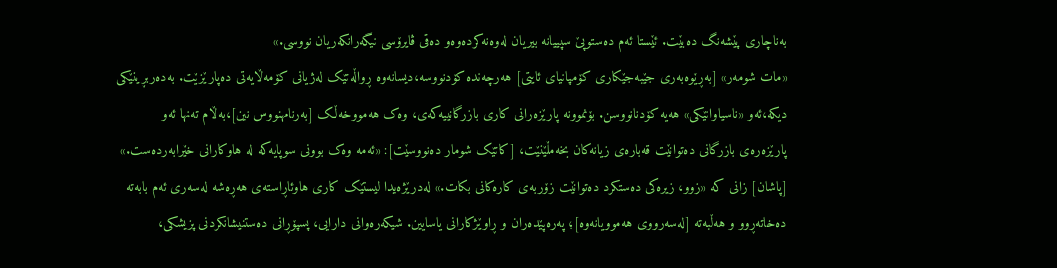بەناچاری پێشەنگ دەبێت. ئێستا ئەم دەستوپێ سپییانە بیریان لەوەنەکردەوەو دەقی ڤایرۆسی نیگەرانکەریان نووسی.»
«مات شومەر» [بەڕێوەبەری جێبەجێکاری کۆمپانیای ئایتی] هەرچەندە کۆدنووسە،دیسانەوە ڕواڵەتێک لەژیانی کۆمەڵایەتی دەپارێزێت. بەدەربڕینێکی دیکە،ئەو «ناسیاوانێکی» هەیە کۆدنانووسن. بۆنموونە پارێزەرانی کاری بازرگانییەکەی، وەک هەمووخەڵک [بەرنامهنووس نین]،بەڵام تەنها ئەو پارێزەرەی بازرگانی دەتوانێت قەبارەی زیانەکان بخەمڵێنێت، [کاتێک شومار دەنووسێت]: «ئەمە وەک بوونی سوپایەکە لە هاوکارانی خێرابەردەست.» [پاشان] زانی کە «زوو، زیرەکی دەستکرد دەتوانێت زۆربەی کارەکانی بکات.» لەدرێژەیدا لیستێک کاری هاوئاڕاستەی هەڕەشە لەسەری ئەم بابەتە دەخاتەڕوو و هەڵبەتە [لەسەرووی هەموویانەوە]؛ پەرەپێدەران و ڕاوێژکارانی یاسایین. شیکەرەوانی دارایی، پسپۆڕانی دەستنیشانکردنی پزیشکی،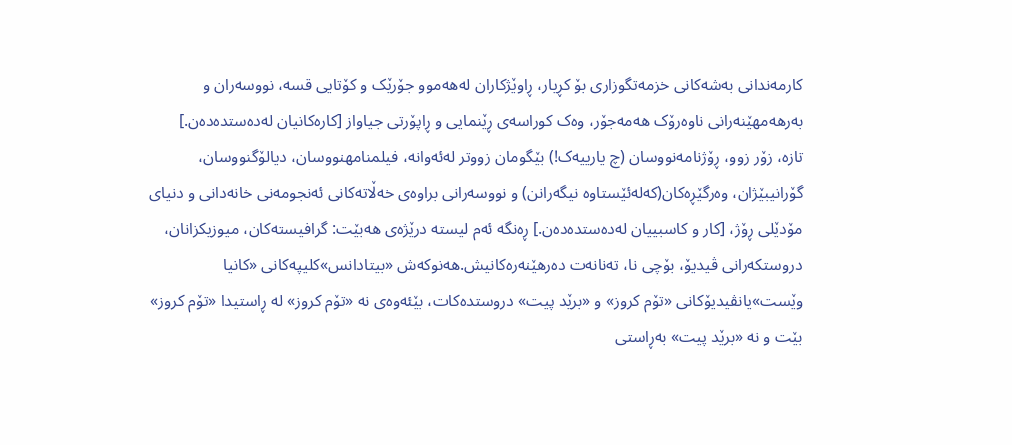کارمەندانی بەشەکانی خزمەتگوزاری بۆ کڕیار، ڕاوێژکاران لەهەموو جۆرێک و کۆتایی قسە، نووسەران و بەرهەمهێنەرانی ناوەرۆک هەمەجۆر، وەک کوراسەی ڕێنمایی و ڕاپۆرتی جیاواز [کارەکانیان لەدەستدەدەن.]
تازه، زۆر زوو، ڕۆژنامەنووسان (چ یارییەک!) بێگومان زووتر لەئەوانە، فیلمنامهنووسان، دیالۆگنووسان، گۆرانیبێژان، وەرگێڕەکان(کەلەئێستاوە نیگەرانن) و نووسەرانی براوەی خەڵاتەکانی ئەنجومەنی خانەدانی و دنیای مۆدێلی ڕۆژ، [کار و کاسبییان لەدەستدەدەن.] ڕەنگە ئەم لیستە درێژەی هەبێت: گرافیستەکان، میوزیکزانان، دروستکەرانی ڤیدیۆ، بۆچی نا، تەنانەت دەرهێنەرەکانیش.هەنوکەش «بیتادانس»کلیپەکانی «کانیا وێست»یانڤیدیۆکانی «تۆم کروز» و «برێد پیت» دروستدەکات، بێئەوەی نە «تۆم کروز» لە ڕاستیدا «تۆم کروز» بێت و نە «برێد پیت» بەڕاستی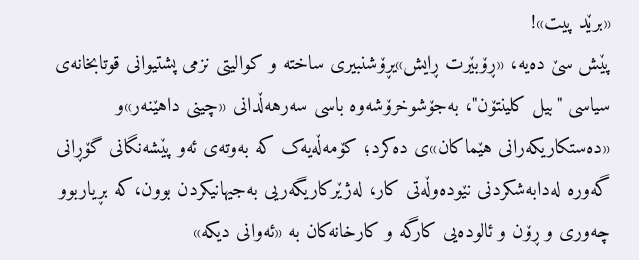«برێد پیت»!
پێش سێ دەیە، «ڕۆبێرت ڕایش»یڕۆشنبیری ساختە و کوالیتی نزمی پشتیوانی قوتابخانەی سیاسی "بیل کلینتۆن"، بەجۆشوخرۆشەوە باسی سەرهەڵدانی «چینی داهێنەر»و «دەستکاریکەرانی هێماکان»ی دەکرد؛ کۆمەڵەیەک کە بەوتەی ئەو پێشەنگانی گۆڕانی گەورە لەدابەشکردنی نێودەوڵەتی کار، لەژێرکاریگەریی بەجیهانیکردن بوون،کە بڕیاربوو چەوری و ڕۆن و ئالودەیی کارگە و کارخانەکان بە «ئەوانی دیکە»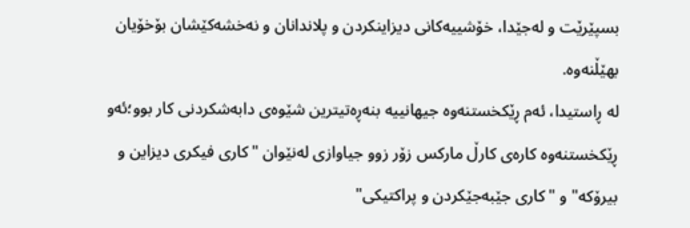بسپێرێت و لەجێدا، خۆشییەکانی دیزاینکردن و پلاندانان و نەخشەکێشان بۆخۆیان بهێڵنەوە.
لە ڕاستیدا، ئەم ڕێکخستنەوە جیهانییە بنەڕەتیترین شێوەی دابەشکردنی کار بوو؛ئەو ڕێکخستنەوە کارەی کارڵ مارکس زۆر زوو جیاوازی لەنێوان "کاری فیکری دیزاین و بیرۆکە" و "کاری جێبەجێکردن و پراکتیکی"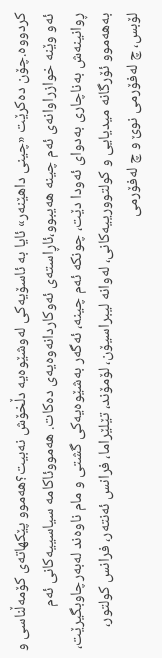کردووە.چۆن دەکرێت «چینی داهێنەر» ئایا بە ئاسۆیەکی لەوشێوەیە دڵخۆش نەبیت؟هەموو پێکهاتەی کۆمەڵناسی و ئەو وێنە خوازراوانەی ئەم چینە هەیبوو،ئاڕاستەی ئەوکاردانەوەیەی دەکات. هەمووئاکامە سیاسییەکانی ئەم ڕوانینەش بەناچاری بەدوای ئەودا دێت، چونکە ئەم چینە، ئەگەر بەشێوەیەکی گشتی و مام ناوەند لەبەرچاوبگیرێت، بەهەموو ئۆرگانە میدیایی و کولتوورییەکانی، لەوانە لیبراسیۆن، لۆمۆند، تێلێراما، فرانس ئەنتەر، فرانس کولتور، لۆبس، چ لەفۆرمی نوێ و چ لەفۆرمی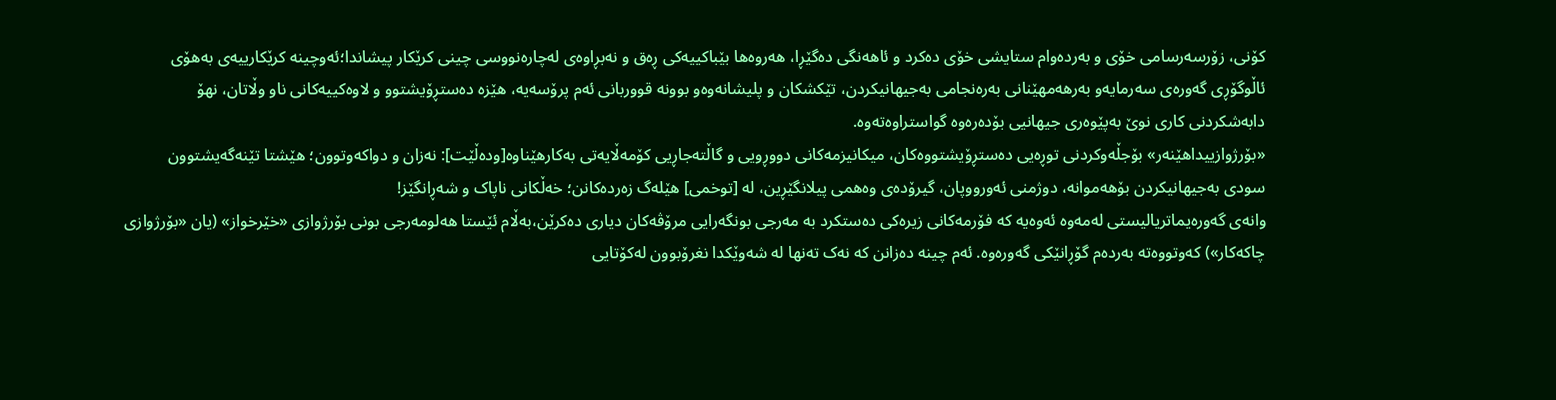کۆنی، زۆرسەرسامی خۆی و بەردەوام ستایشی خۆی دەکرد و ئاهەنگی دەگێڕا، هەروەها بێباکییەکی ڕەق و نەبڕاوەی لەچارەنووسی چینی کرێکار پیشاندا؛ئەوچینە کرێکارییەی بەهۆی ئاڵوگۆڕی گەورەی سەرمایەو بەرهەمهێنانی بەرەنجامی بەجیهانیکردن، تێکشکان و پلیشانەوەو بوونە قووربانی ئەم پرۆسەیە، هێزە دەستڕۆیشتوو و لاوەکییەکانی ناو وڵاتان، نهۆ دابەشکردنی کاری نوێ بەپێوەری جیهانیی بۆدەرەوە گواستراوەتەوە.
«بۆرژوازییداهێنەر» بۆجڵەوکردنی توڕەیی دەستڕۆیشتووەکان، میکانیزمەکانی دووڕویی و گاڵتەجاڕیی کۆمەڵایەتی بەکارهێناوە[ودەڵێت]: نەزان و دواکەوتوون؛ هێشتا تێنەگەیشتوون سودی بەجیهانیکردن بۆهەموانە، دوژمنی ئەورووپان، گیرۆدەی وەهمی پیلانگێڕین، لە [توخمی] هێلەگ زەردەکانن؛ خەڵکانی ناپاک و شەڕانگێز!
وانەی گەورەیماتریالیستی لەمەوە ئەوەیە کە فۆرمەکانی زیرەکی دەستکرد بە مەرجی بونگەرایی مرۆڤەکان دیاری دەکرێن،بەڵام ئێستا هەلومەرجی بونی بۆرژوازی «خێرخواز» (یان «بۆرژوازی چاکەکار») کەوتووەتە بەردەم گۆڕانێکی گەورەوە. ئەم چینە دەزانن کە نەک تەنها لە شەوێکدا نغرۆبوون لەکۆتایی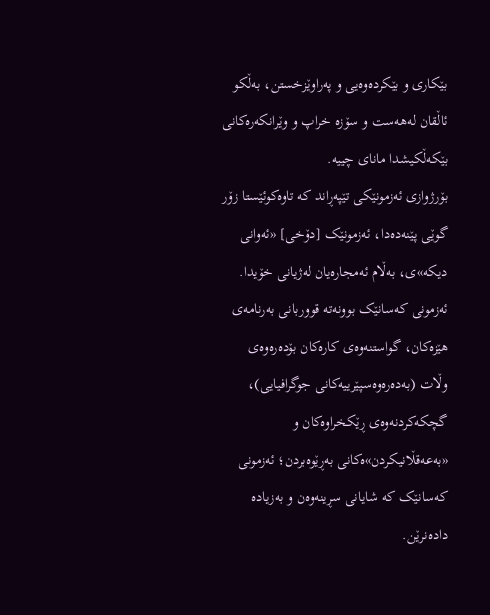بێکاری و بێکردەوەیی و پەراوێزخستن، بەڵکو ئاڵقان لەهەست و سۆزە خراپ و وێرانکەرەکانی بێکەڵکیشدا مانای چییە.
بۆرژوازی ئەزمونێکی تێپەڕاند کە تاوەکوئێستا زۆر گوێی پێنەدەدا، ئەزمونێک [دۆخی] «ئەوانی دیکە»ی، بەڵام ئەمجارەیان لەژیانی خۆیدا. ئەزمونی کەسانێک بوونەتە قووربانی بەرنامەی هێزەکان، گواستنەوەی کارەکان بۆدەرەوەی وڵات (بەدەرەوەسپێرییەکانی جوگرافیایی)، گچکەکردنەوەی ڕێکخراوەکان و «بەعەقڵانیکردن»ەکانی بەڕێوەبردن؛ ئەزمونی کەسانێک کە شایانی سڕینەوەن و بەزیادە دادەنرێن.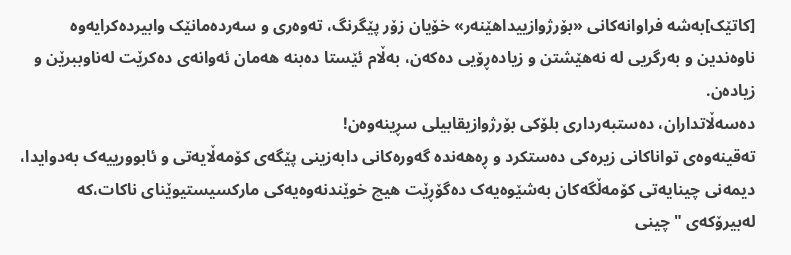[کاتێک]بەشە فراوانەکانی «بۆرژوازییداهێنەر» خۆیان زۆر پێگرنگ، تەوەری و سەردەمانێک وابیردەکرایەوە ناوەندین و بەرگریی لە نەهێشتن و زیادەڕۆیی دەکەن، بەڵام ئێستا دەبنە هەمان ئەوانەی دەکرێت لەناوببرێن و زیادەن.
دەسەڵاتداران، دەستبەرداری بلۆکی بۆرژوازیقابیلی سڕینەوەن!
تەقینەوەی تواناکانی زیرەکی دەستکرد و ڕەهەندە گەورەکانی دابەزینی پێگەی کۆمەڵایەتی و ئابوورییەک بەدوایدا، دیمەنی چینایەتی کۆمەڵگەکان بەشێوەیەک دەگۆڕێت هیچ خوێندنەوەیەکی مارکسیستیوێنای ناکات،کە لەبیرۆکەی "چینی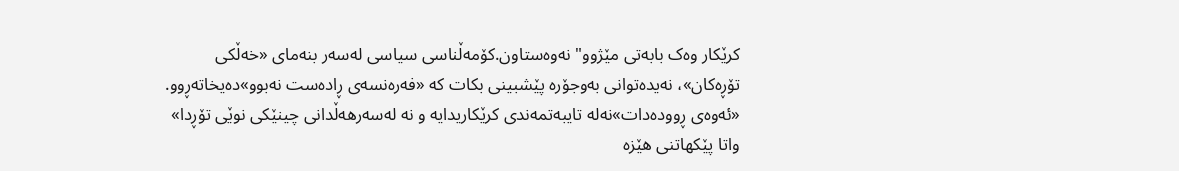کرێکار وەک بابەتی مێژوو" نەوەستاون.کۆمەڵناسی سیاسی لەسەر بنەمای «خەڵکی تۆڕەکان»، نەیدەتوانی بەوجۆرە پێشبینی بکات کە «فەرەنسەی ڕادەست نەبوو»دەیخاتەڕوو. «ئەوەی ڕوودەدات»نەلە تایبەتمەندی کرێکاریدایە و نە لەسەرهەڵدانی چینێکی نوێی تۆڕدا» واتا پێکهاتنی هێزە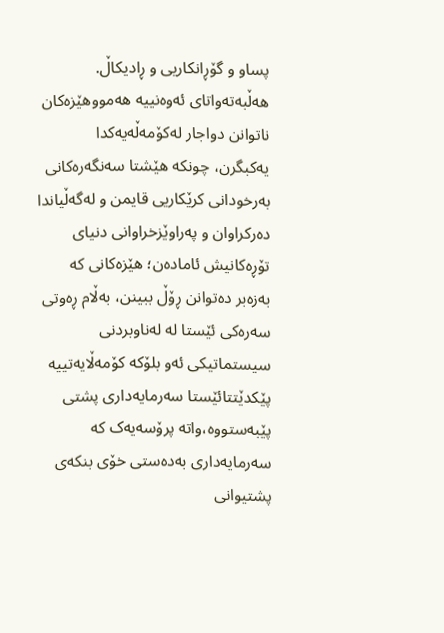پساو و گۆڕانکاریی و ڕادیکاڵ. هەڵبەتەواتای ئەوەنییە هەمووهێزەکان ناتوانن دواجار لەکۆمەڵەیەکدا یەکبگرن، چونکە هێشتا سەنگەرەکانی بەرخودانی کرێکاریی قایمن و لەگەڵیاندا دەرکراوان و پەراوێزخراوانی دنیای تۆڕەکانیش ئامادەن؛ هێزەکانی کە بەزەبر دەتوانن ڕۆڵ ببینن، بەڵام ڕەوتی سەرەکی ئێستا لە لەناوبردنی سیستماتیکی ئەو بلۆکە کۆمەڵایەتییە پێکدێتتائێستا سەرمایەداری پشتی پێبەستووە،واتە پرۆسەیەک کە سەرمایەداری بەدەستی خۆی بنکەی پشتیوانی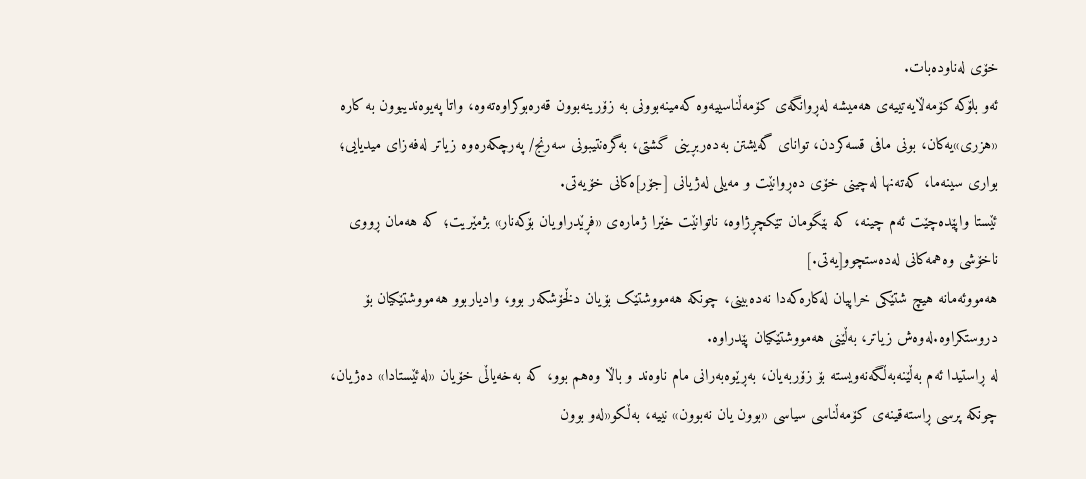خۆی لەناودەبات.
ئەو بلۆکە کۆمەڵایەتییەی هەمیشە لەڕوانگەی کۆمەڵناسییەوە کەمینەبوونی بە زۆرینەبوون قەرەبوکراوەتەوە، واتا پەیوەندیبوون بە کارە «هزری»یەکان، بونی مافی قسەکردن، توانای گەیشتن بەدەربڕینی گشتی، بەگرەنتیبونی سەرنج/ پەرچکەرەوە زیاتر لەفەزای میدیایی؛ بواری سینەما، کەتەنها لەچینی خۆی دەڕوانێت و مەیلی لەژیانی [جۆر]ەکانی خۆیەتی.
ئێستا واپێدەچێت ئەم چینە، کە بێگومان تێکچڕژاوە، ناتوانێت خێرا ژمارەی «فڕێدراویان بۆکەنار» بژمێریت؛ کە هەمان ڕووی ناخۆشی وەهمەکانی لەدەستچوو[یەتی.]
هەمووئەمانە هیچ شتێکی خراپیان لەکارەکەدا نەدەبینی، چونکە هەمووشتێک بۆیان دڵخۆشکەر بوو، وادیاربوو هەمووشتێکیان بۆ دروستکراوە.لەوەش زیاتر، بەڵێنی هەمووشتێکیان پێدراوە.
لە ڕاستیدا ئەم بەڵێنەبەڵگەنەویستە بۆ زۆربەیان، بەڕێوەبەرانی مام ناوەند و باڵا وەهم بوو، کە بەخەیاڵی خۆیان «لەئێستادا» دەژیان، چونکە پرسی ڕاستەقینەی کۆمەڵناسی سیاسی «بوون یان نەبوون» نییە، بەڵکو«لەو بوون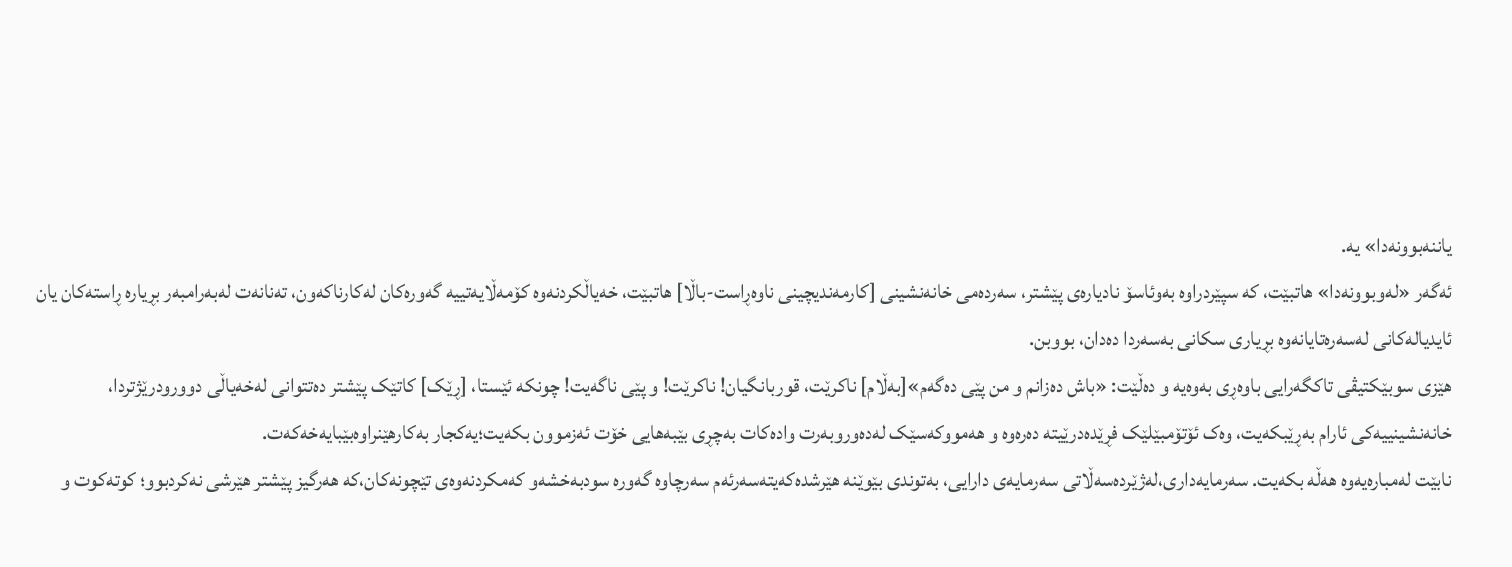یاننەبوونەدا» یە.
ئەگەر «لەوبوونەدا» هاتبێت، کە سپێردراوە بەوئاسۆ نادیارەی پێشتر، سەردەمی خانەنشینی [کارمەندیچینی ناوەڕاست-باڵا] هاتبێت، خەیاڵکردنەوە کۆمەڵایەتییە گەورەکان لەکارناکەون، تەنانەت لەبەرامبەر بڕیارە ڕاستەکان یان ئایدیالەکانی لەسەرەتایانەوە بڕیاری سکانی بەسەردا دەدان، بووبن.
هێزی سوبێکتیڤی تاکگەرایی باوەڕی بەوەیە و دەڵێت: «باش دەزانم و من پێی دەگەم»[بەڵام] ناکرێت، قوربانگیان! ناکرێت! و پێی ناگەیت! چونکە ئێستا، [ڕێک] کاتێک پێشتر دەتتوانی لەخەیاڵی دوورودرێژتردا، خانەنشینییەکی ئارام بەڕێبکەیت، وەک ئۆتۆمبێلێک فڕێدەدرێیتە دەرەوە و هەمووکەسێک لەدەوروبەرت وادەکات بەچڕی بێبەهایی خۆت ئەزموون بکەیت؛یەکجار بەکارهێنراوەبێبایەخەکەت.
نابێت لەمبارەیەوە هەڵە بکەیت. سەرمایەداری،لەژێردەسەڵاتی سەرمایەی دارایی، بەتوندی بێوێنە هێرشدەکەیتەسەرئەم سەرچاوە گەورە سودبەخشەو کەمکردنەوەی تێچونەکان،کە هەرگیز پێشتر هێرشی نەکردبوو؛ کوتەکوت و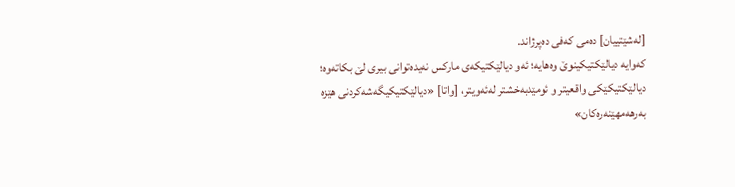[لەشێتییان] دەمی کەفی دەپرژاند.
کەوایە دیالێکتیکینوێ وەهایە؛ ئەو دیالێکتیکەی مارکس نەیدەتوانی بیری لێ بکاتەوە؛ دیالێکتیکێکی واقعیتر و ئومێدبەخشتر لەئەویتر، [واتا] «دیالێکتیکیگەشەکردنی هێزە بەرهەمهێنەرەکان»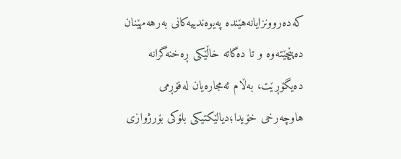کەدەروونزایانەهێندە پەیوەندییەکانی بەرهەمهێنان دەپێچێتەوە و تا دەگاتە خاڵێکی ڕەخنەگرانە دەیگۆڕێت، بەڵام ئەمجارەیان لەفۆڕمی هاوچەرخی خۆیدا؛دیالێکتیکی بلۆکی بۆرژوازی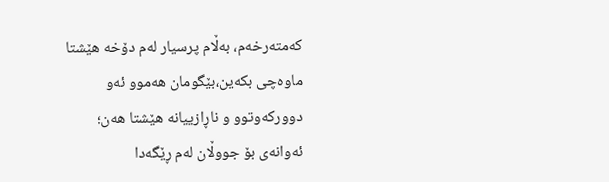کەمتەرخەم، بەڵام پرسیار لەم دۆخە هێشتا ماوەچی بکەین،بێگومان هەموو ئەو دوورکەوتوو و ناڕازییانە هێشتا هەن؛ ئەوانەی بۆ جووڵان لەم ڕێگەدا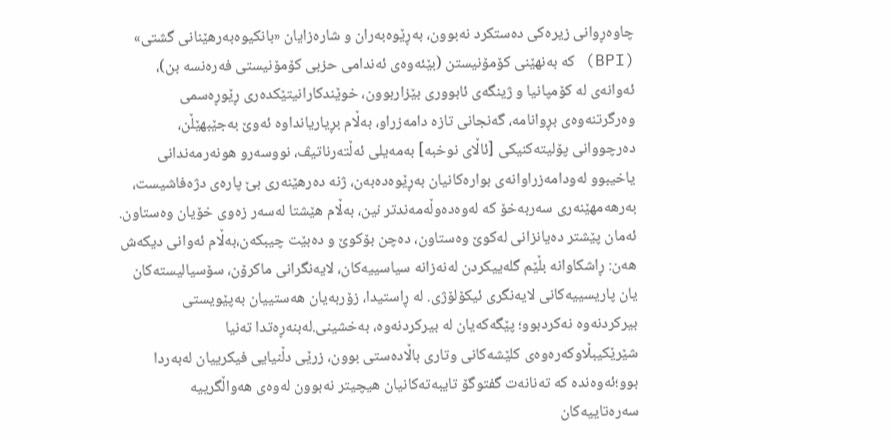چاوەڕوانی زیرەکی دەستکرد نەبوون، بەڕێوەبەران و شارەزایان «بانکیوەبەرهێنانی گشتی» (BPI) کە بەنهێنی کۆمۆنیستن (بێئەوەی ئەندامی حزبی کۆمۆنیستی فەرەنسە بن)، ئەوانەی لە کۆمپانیا و ژینگەی ئابووری بێزاربوون، خوێندکارانیتێکدەری ڕێوڕەسمی وەرگرتنەوەی بڕوانامە، گەنجانی تازە دامەزراو، بەڵام بڕیاریانداوە ئەوێ بەجێبهێڵن، دەرچووانی پۆلیتەکنیکی [ئاڵای نوخبە] بەمەیلی ئەڵتەرناتیڤ، نووسەرو هونەرمەندانی یاخیبوو لەودامەزراوانەی بوارەکانیان بەڕێوەدەبەن، ژنە دەرهێنەری بێ پارەی دژەفاشیست، بەرهەمهێنەری سەربەخۆ کە لەوەدەوڵەمەندتر نین، بەڵام هێشتا لەسەر زەوی خۆیان وەستاون.
ئەمان پێشتر دەیانزانی لەکوێ وەستاون، دەچن بۆکوێ و دەبێت چیبکەن،بەڵام ئەوانی دیکەش هەن: ڕاشکاوانە بڵێم گلەییکردن لەنەزانە سیاسییەکان، لایەنگرانی ماکرۆن، سۆسیالیستەکان یان پاریسییەکانی لایەنگری ئیکۆلۆژی. له ڕاستیدا، زۆربەیان هەستییان بەپێویستی بیرکردنەوە نەکردبوو؛ پێگەکەیان لە بیرکردنەوە، بەخشینی.لەبنەڕەتدا تەنیا شێرێکیبڵاوکەرەوەی کلێشەکانی وتاری باڵادەستی بوون، زرێی دڵنیایی فیکرییان لەبەردا بوو؛ئەوەندە کە تەنانەت گفتوگۆ تایبەتەکانیان هیچیتر نەبوون لەوەی هەواڵگرییە سەرەتاییەکان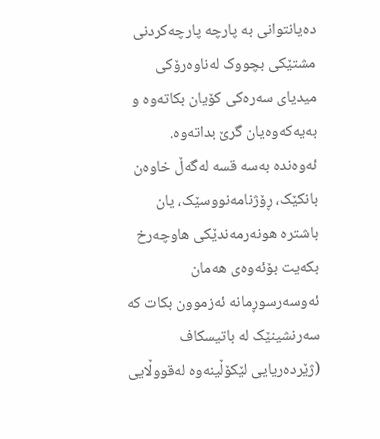دەیانتوانی بە پارچە پارچەکردنی مشتێکی بچووک لەناوەرۆکی میدیای سەرەکی کۆیان بکاتەوە و بەیەکەوەیان گرێ بداتەوە.
ئەوەندە بەسە قسە لەگەڵ خاوەن بانکێک، ڕۆژنامەنووسێک، یان باشترە هونەرمەندێکی هاوچەرخ بکەیت بۆئەوەی هەمان ئەوسەرسوڕمانە ئەزموون بکات کە سەرنشینێک لە باتیسکاف (ژێردەریایی لێکۆڵینەوە لەقووڵایی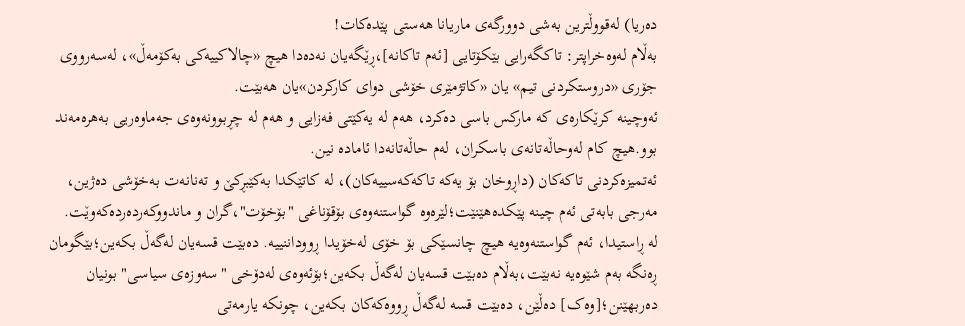دەریا) لەقووڵترین بەشی دوورگەی ماریانا هەستی پێدەکات!
بەڵام لەوەخراپتر: تاکگەرایی بێکۆتایی [ئەم تاکانە]،ڕێگەیان نەدەدا هیچ «چالاکییەکی بەکۆمەڵ»، لەسەرووی جۆری «دروستکردنی تیم» یان «کاتژمێری خۆشی دوای کارکردن»یان هەبێت.
ئەوچینە کرێکارەی کە مارکس باسی دەکرد، هەم لە یەکێتی فەزایی و هەم لە چڕبوونەوەی جەماوەریی بەهرەمەند بوو.هیچ کام لەوحاڵەتانەی باسکران، لەم حاڵەتانەدا ئامادە نین.
ئەتمیزەکردنی تاکەکان (داڕوخان بۆ یەکە تاکەکەسییەکان)، لە کاتێکدا بەکێبڕکێ و تەنانەت بەخۆشی دەژین، مەرجی بابەتی ئەم چینە پێکدەهێنێت؛لێرەوە گواستنەوەی بۆقۆناغی "بۆخۆت"،گران و ماندووکەردەردەکەوێت.
لە ڕاستیدا، ئەم گواستنەوەیە هیچ چانسێکی بۆ خۆی لەخۆیدا ڕووداننییە. دەبێت قسەیان لەگەڵ بکەین؛بێگومان ڕەنگە بەم شێوەیە نەبێت،بەڵام دەبێت قسەیان لەگەڵ بکەین؛بۆئەوەی لەدۆخی "سەوزەی سیاسی" بونیان دەربهێنن؛[وەک] دەڵێن، دەبێت قسە لەگەڵ ڕووەکەکان بکەین، چونکە یارمەتی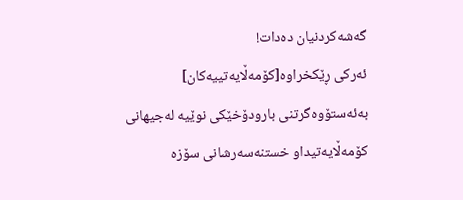گەشەکردنیان دەدات!
ئەرکی ڕێکخراوە[کۆمەڵایەتییەکان] بەئەستۆوەگرتنی بارودۆخێکی نوێیە لەجیهانی کۆمەڵایەتیداو خستنەسەرشانی سۆزە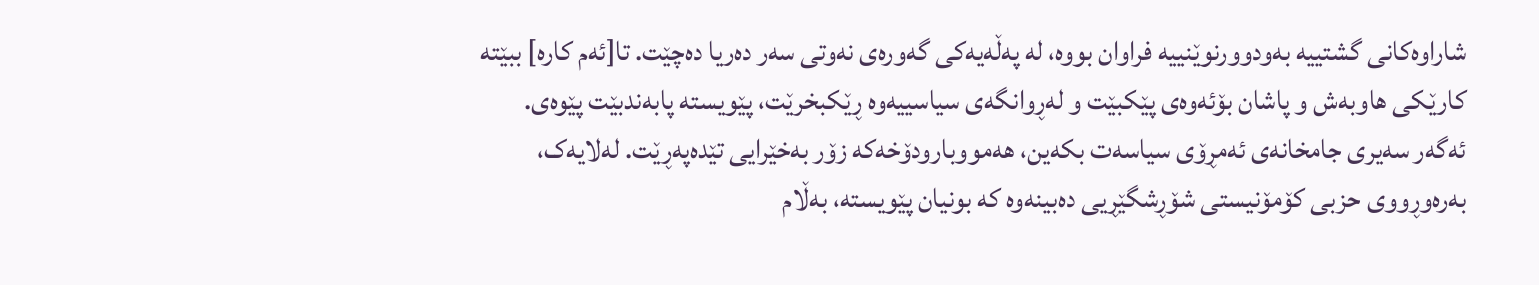شاراوەکانی گشتییە بەودوورنوێنییە فراوان بووە، لە پەڵەیەکی گەورەی نەوتی سەر دەریا دەچێت. تا[ئەم کارە] ببێتە کارێکی هاوبەش و پاشان بۆئەوەی پێکبێت و لەڕوانگەی سیاسییەوە ڕێکبخرێت، پێویستە پابەندبێت پێوەی.
ئەگەر سەیری جامخانەی ئەمڕۆی سیاسەت بکەین، هەمووبارودۆخەکە زۆر بەخێرایی تێدەپەڕێت. لەلایەک، بەرەوڕووی حزبی کۆمۆنیستی شۆڕشگێڕیی دەبینەوە کە بونیان پێویستە، بەڵام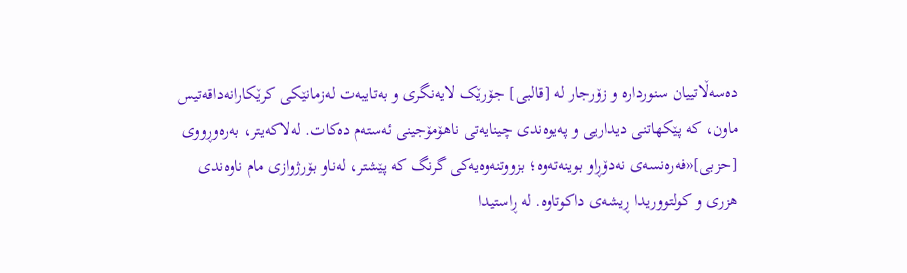دەسەڵاتییان سنوردارە و زۆرجار لە [قالبی] جۆرێک لایەنگری و بەتایبەت لەزمانێکی کرێکارانەداقەتیس ماون، کە پێکهاتنی دیداریی و پەیوەندی چینایەتی ناهۆمۆجینی ئەستەم دەکات. لەلاکەیتر، بەرەوڕووی [حزبی]«فەرەنسەی نەدۆڕاو بوینەتەوە؛ بزووتنەوەیەکی گرنگ کە پێشتر، لەناو بۆرژوازی مام ناوەندی هزری و کولتووریدا ڕیشەی داکوتاوە. لە ڕاستیدا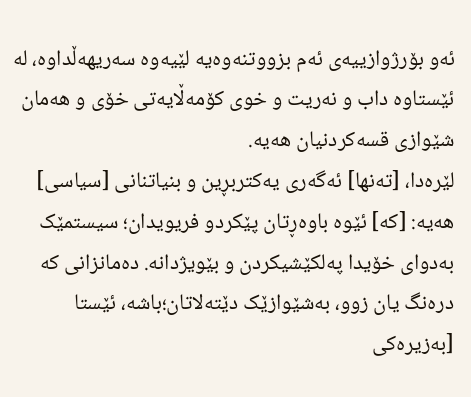ئەو بۆرژوازییەی ئەم بزووتنەوەیە لێیەوە سەریهەڵداوە، لە ئێستاوە داب و نەریت و خوی کۆمەڵایەتی خۆی و هەمان شێوازی قسەکردنیان هەیە.
لێرەدا، [تەنها] ئەگەری یەکتربڕین و بنیاتنانی [سیاسی] هەیە: [کە] ئێوە باوەڕتان پێکردو فریویدان؛ سیستمێک بەدوای خۆیدا پەلکێشیکردن و بێویژدانە. دەمانزانی کە درەنگ یان زوو، بەشێوازێک دێتەلاتان؛باشە، ئێستا [بەزیرەکی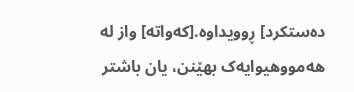دەستکرد] ڕوویداوە.[کەواتە] واز لە هەمووهیوایەک بهێنن، یان باشتر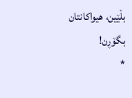بڵێین، هیواکانتان بگۆڕن!
*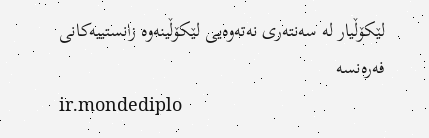لێکۆڵیار لە سەنتەری نەتەوەیی لێکۆڵینەوە زانستییەکانی فەرەنسە
ir.mondediplo